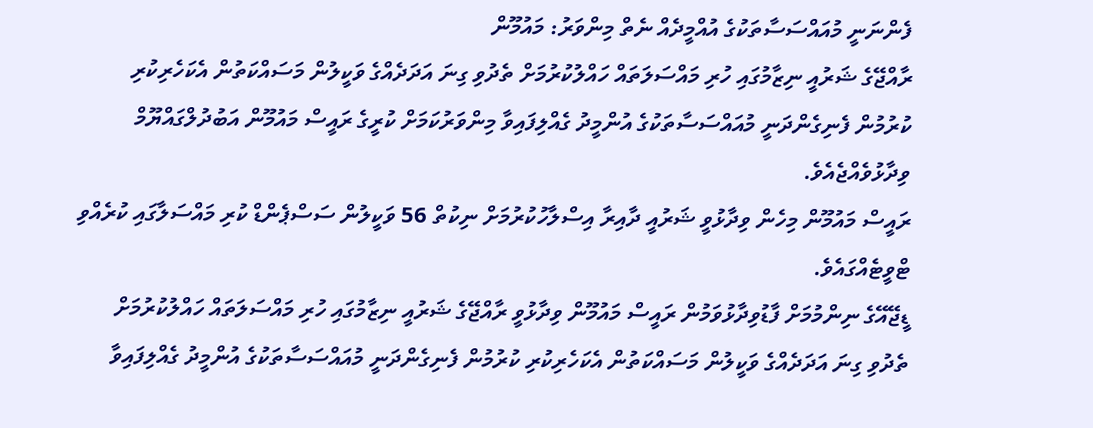ފެންނަނީ މުއައްސަސާތަކުގެ އުއްމީދެއް ނެތް މިންވަރު: މައުމޫން
ރާއްޖޭގެ ޝަރުއީ ނިޒާމުގައި ހުރި މައްސަލަތައް ހައްލުކުރުމަށް ތެދުވި ގިނަ އަދަދެއްގެ ވަކީލުން މަސައްކަތުން އެކަހެރިކުރި ކުރުމުން ފެނިގެންދަނީ މުއައްސަސާތަކުގެ އުންމީދު ގެއްލިފައިވާ މިންވަރުކަމަށް ކުރީގެ ރައީސް މައުމޫން އަބުދުލްގައްޔޫމް ވިދާޅުވެއްޖެއެވެ.
ރައީސް މައުމޫން މިހެން ވިދާޅުވީ ޝަރުއީ ދާއިރާ އިސްލާހުކުރުމަށް ނިކުތް 56 ވަކީލުން ސަސްޕެންޑް ކުރި މައްސަލާގައި ކުރެއްވި ޓްވީޓެއްގައެވެ.
ޑީޖޭއޭގެ ނިންމުމަށް ފާޑުވިދާޅުވަމުން ރައީސް މައުމޫން ވިދާޅުވީ ރާއްޖޭގެ ޝަރުއީ ނިޒާމުގައި ހުރި މައްސަލަތައް ހައްލުކުރުމަށް ތެދުވި ގިނަ އަދަދެއްގެ ވަކީލުން މަސައްކަތުން އެކަހެރިކުރި ކުރުމުން ފެނިގެންދަނީ މުއައްސަސާތަކުގެ އުންމީދު ގެއްލިފައިވާ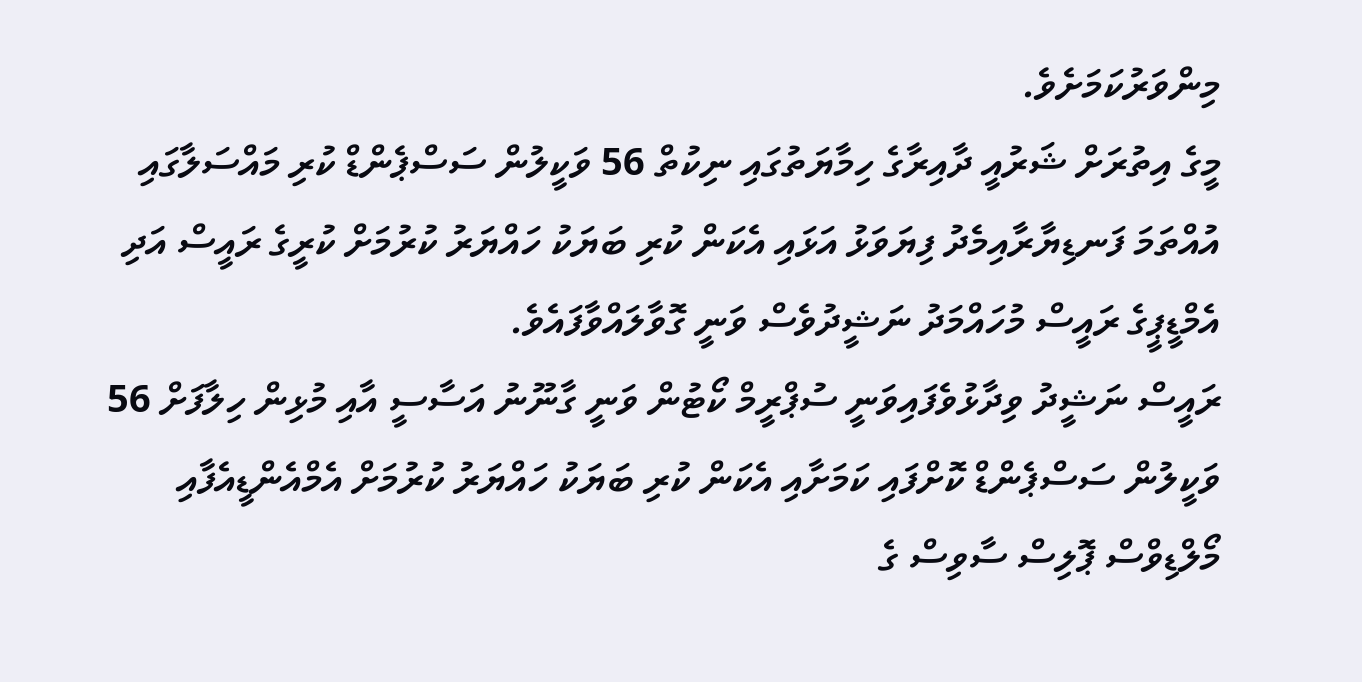މިންވަރުކަމަށެވެ.
މީގެ އިތުރަށް ޝަރުއީ ދާއިރާގެ ހިމާޔަތުގައި ނިކުތް 56 ވަކީލުން ސަސްޕެންޑް ކުރި މައްސަލާގައި އުއްތަމަ ފަނޑިޔާރާއިމެދު ފިޔަވަޅު އަޅައި އެކަން ކުރި ބަޔަކު ހައްޔަރު ކުރުމަށް ކުރީގެ ރައީސް އަދި އެމްޑީޕީގެ ރައީސް މުހައްމަދު ނަޝީދުވެސް ވަނީ ގޮވާލައްވާފައެވެ.
ރައީސް ނަޝީދު ވިދާޅުވެފައިވަނީ ސުޕްރީމް ކޯޓުން ވަނީ ގާނޫނު އަސާސީ އާއި މުޅިން ހިލާފަށް 56 ވަކީލުން ސަސްޕެންޑް ކޮށްފައި ކަމަށާއި އެކަން ކުރި ބަޔަކު ހައްޔަރު ކުރުމަށް އެމްއެންޑީއެފާއި މޯލްޑިވްސް ޕޮލިސް ސާވިސް ގެ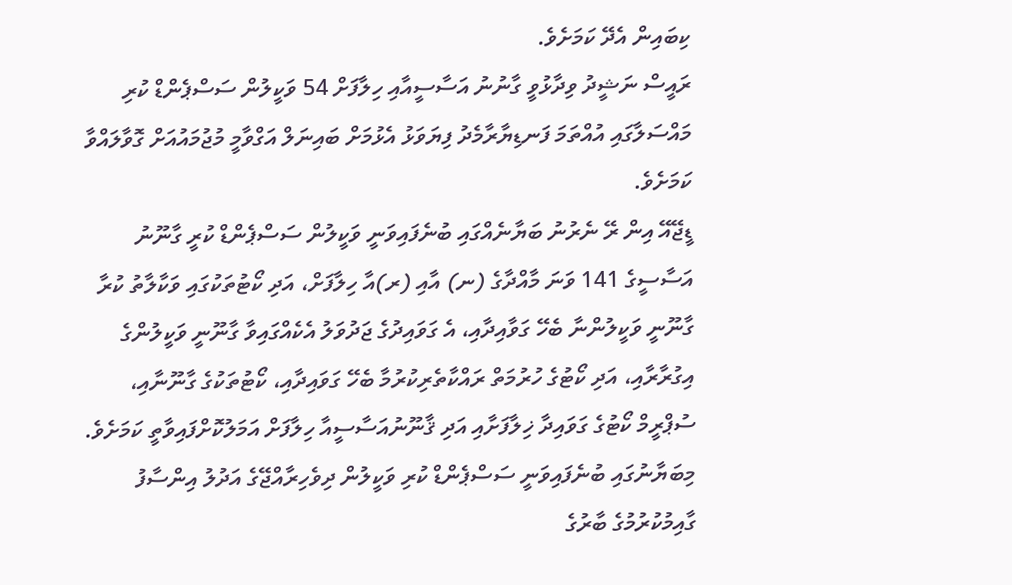ކިބައިން އެދޭ ކަމަށެވެ.
ރައީސް ނަޝީދު ވިދާޅުވީ ގާނުނު އަސާސީއާއި ހިލާފަށް 54 ވަކީލުން ސަސްޕެންޑް ކުރި މައްސަލާގައި އުއްތަމަ ފަނޑިޔާރާމެދު ފިޔަވަޅު އެޅުމަށް ބައިނަލް އަގްވާމީ މުޖުމައުއަށް ގޮވާލައްވާ ކަމަށެވެ.
ޑީޖޭއޭ އިން ރޭ ނެރުނު ބަޔާނެއްގައި ބުނެފައިވަނީ ވަކީލުން ސަސްޕެންޑް ކުރީ ގާނޫނު އަސާސީގެ 141 ވަނަ މާއްދާގެ (ނ) އާއި (ރ)އާ ހިލާފަށް، އަދި ކޯޓުތަކުގައި ވަކާލާތު ކުރާ ގާނޫނީ ވަކީލުންނާ ބެހޭ ގަވާއިދާއި، އެ ގަވައިދުގެ ޖަދުވަލު އެކެއްގައިވާ ގާނޫނީ ވަކީލުންގެ އިގުރާރާއި، އަދި ކޯޓުގެ ހުރުމަތް ރައްކާތެރިކުރުމާ ބެހޭ ގަވައިދާއި، ކޯޓުތަކުގެ ގާނޫނާއި، ސުޕްރީމް ކޯޓުގެ ގަވައިދާ ޚިލާފަށާއި އަދި ޤާނޫނުއަސާސީއާ ހިލާފަށް އަމަލުކޮށްފައިވާތީ ކަމަށެވެ.
މިބަޔާނުގައި ބުނެފައިވަނީ ސަސްޕެންޑް ކުރި ވަކީލުން ދިވެހިރާއްޖޭގެ އަދުލު އިންސާފު ގާއިމުކުރުމުގެ ބާރުގެ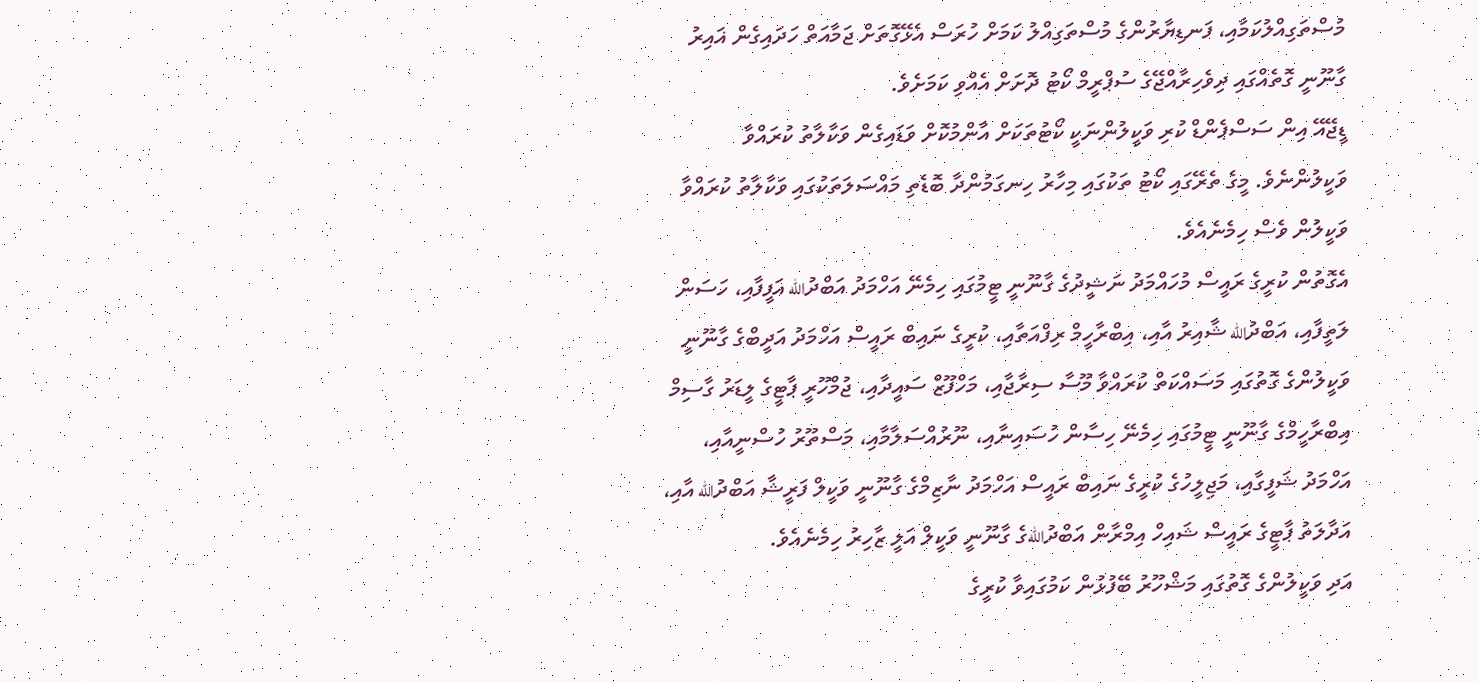މުސްތަގިއްލުކަމާއި، ފަނޑިޔާރުންގެ މުސްތަގިއްލު ކަމަށް ހުރަސް އެޅޭގޮތަށް ޖަމާއަތް ހަދައިގެން ޣައިރު ގާނޫނީ ގޮތެއްގައި ދިވެހިރާއްޖޭގެ ސުޕްރީމް ކޯޓު ދޮށަށް އެއްވި ކަމަށެވެ.
ޑީޖޭއޭ އިން ސަސްޕެންޑް ކުރި ވަކީލުންނަކީ ކޯޓުތަކަށް އާންމުކޮށް ވަޑައިގެން ވަކާލާތު ކުރައްވާ ވަކީލުންނެވެ. މީގެ ތެރޭގައި ކޯޓު ތަކުގައި މިހާރު ހިނގަމުންދާ ބޮޑެތި މައްސަލަތަކުގައި ވަކާލާތު ކުރައްވާ ވަކީލުން ވެސް ހިމެނެއެވެ.
އެގޮތުން ކުރީގެ ރައީސް މުހައްމަދު ނަޝީދުގެ ގާނޫނީ ޓީމުގައި ހިމެނޭ އަހްމަދު އަބްދުالله އަފީފާއި، ހަސަން ލަތީފާއި، އަބްދުالله ޝާއިރު އާއި، އިބްރާހީމް ރިފްއަތާއި، ކުރީގެ ނައިބް ރައީސް އަހްމަދު އަދީބްގެ ގާނޫނީ ވަކީލުންގެ ގޮތުގައި މަސައްކަތް ކުރައްވާ މޫސާ ސިރާޖާއި، މަހްފޫޒް ސައީދާއި، ޖުމްހޫރީ ޕާޓީގެ ލީޑަރު ގާސިމް އިބްރާހީމްގެ ގާނޫނީ ޓީމުގައި ހިމެނޭ ހިސާން ހުސައިނާއި، ނޫރުއްސަލާމާއި، މަސްތޫރު ހުސްނީއާއި، އަހްމަދު ޝަފީގާއި، މަޖިލީހުގެ ކުރީގެ ނައިބް ރައީސް އަހްމަދު ނާޒިމްގެ ގާނޫނީ ވަކީލް ފަރީޝާ އަބްދުالله އާއި، އަދާލަތު ޕާޓީގެ ރައީސް ޝައިހް އިމްރާން އަބްދުاللهގެ ގާނޫނީ ވަކީލް އަލީ ޒާހިރު ހިމެނެއެވެ.
އަދި ވަކީލުންގެ ގޮތުގައި މަޝްހޫރު ބޭފުޅުން ކަމުގައިވާ ކުރީގެ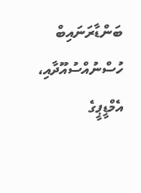ބަންޑާރަނައިބް ހުސްނުއްސުއޫދާއި، އެމްޑީޕީގެ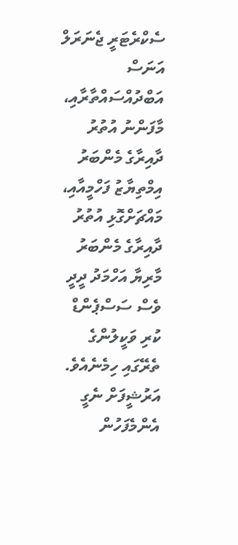ސެކްރެޓަރީ ޖެނަރަލް އަނަސް އަބްދުއްސައްތާރާއި، މާފަންނު އުތުރު ދާއިރާގެ މެންބަރު އިމްތިޔާޒު ފަހްމީއާއި، މައްޗަށްގޮޅި އުތުރު ދާއިރާގެ މެންބަރު މާރިޔާ އަހްމަދު ދީދީ ވެސް ސަސްޕެންޑް ކުރި ވަކީލުންގެ ތެރޭގައި ހިމެނެއެވެ.
އަރުޝީފަށް ނެގީ
އެންމެފަހުން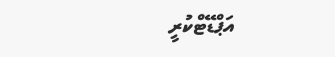އަޕްޑޭޓްކުރީ